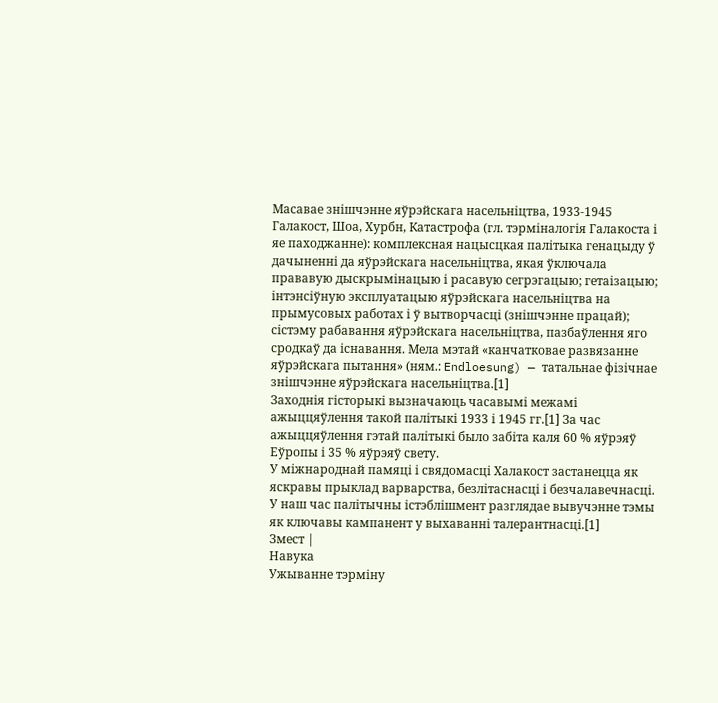Масавае знішчэнне яўрэйскага насельніцтва, 1933-1945
Галакост, Шоа, Хурбн, Катастрофа (гл. тэрміналогія Галакоста і яе паходжанне): комплексная нацысцкая палітыка генацыду ў дачыненні да яўрэйскага насельніцтва, якая ўключала прававую дыскрымінацыю і расавую сегрэгацыю; гетаізацыю; інтэнсіўную эксплуатацыю яўрэйскага насельніцтва на прымусовых работах і ў вытворчасці (знішчэнне працай); сістэму рабавання яўрэйскага насельніцтва, пазбаўлення яго сродкаў да існавання. Мела мэтай «канчатковае развязанне яўрэйскага пытання» (ням.: Endloesung) — татальнае фізічнае знішчэнне яўрэйскага насельніцтва.[1]
Заходнія гісторыкі вызначаюць часавымі межамі ажыццяўлення такой палітыкі 1933 і 1945 гг.[1] За час ажыццяўлення гэтай палітыкі было забіта каля 60 % яўрэяў Еўропы і 35 % яўрэяў свету.
У міжнароднай памяці і свядомасці Халакост застанецца як яскравы прыклад варварства, безлітаснасці і безчалавечнасці. У наш час палітычны істэблішмент разглядае вывучэнне тэмы як ключавы кампанент у выхаванні талерантнасці.[1]
Змест |
Навука
Ужыванне тэрміну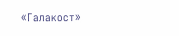«Галакост»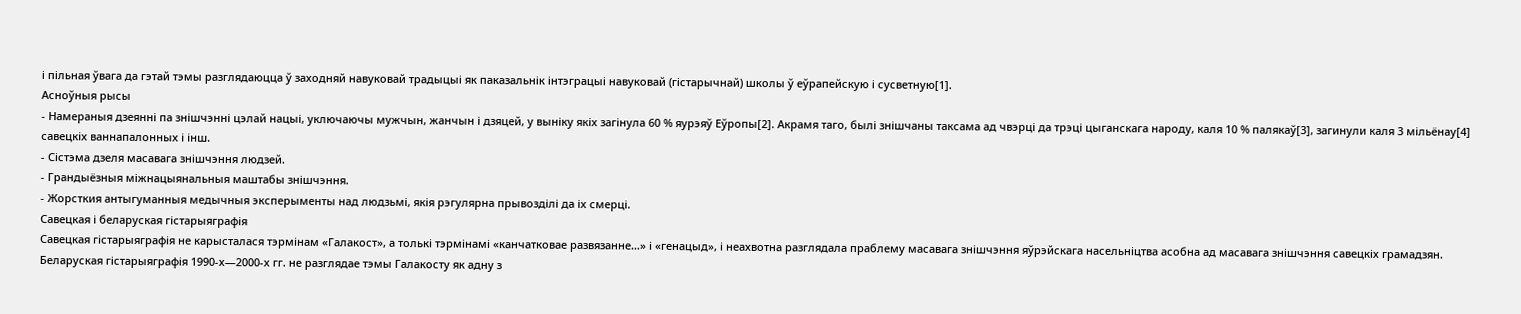і пільная ўвага да гэтай тэмы разглядаюцца ў заходняй навуковай традыцыі як паказальнік інтэграцыі навуковай (гістарычнай) школы ў еўрапейскую і сусветную[1].
Асноўныя рысы
- Намераныя дзеянні па знішчэнні цэлай нацыі, уключаючы мужчын, жанчын і дзяцей, у выніку якіх загінула 60 % яурэяў Еўропы[2]. Акрамя таго, былі знішчаны таксама ад чвэрці да трэці цыганскага народу, каля 10 % палякаў[3], загинули каля 3 мільёнау[4] савецкіх ваннапалонных і інш.
- Сістэма дзеля масавага знішчэння людзей.
- Грандыёзныя міжнацыянальныя маштабы знішчэння.
- Жорсткия антыгуманныя медычныя эксперыменты над людзьмі, якія рэгулярна прывозділі да іх смерці.
Савецкая і беларуская гістарыяграфія
Савецкая гістарыяграфія не карысталася тэрмінам «Галакост», а толькі тэрмінамі «канчатковае развязанне…» і «генацыд», і неахвотна разглядала праблему масавага знішчэння яўрэйскага насельніцтва асобна ад масавага знішчэння савецкіх грамадзян. Беларуская гістарыяграфія 1990-х—2000-х гг. не разглядае тэмы Галакосту як адну з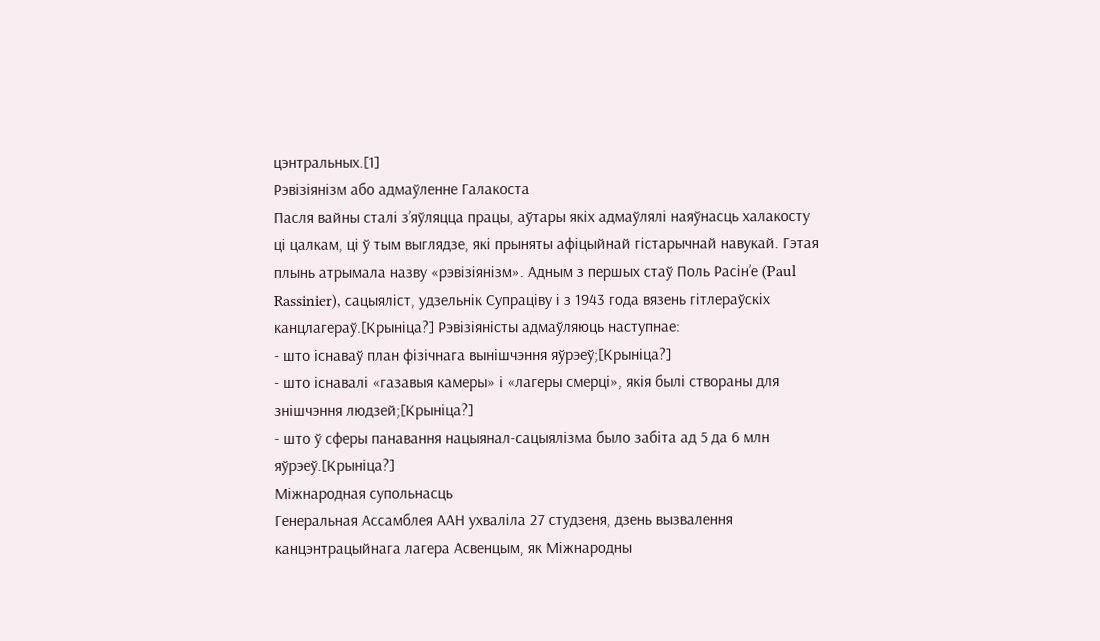цэнтральных.[1]
Рэвізіянізм або адмаўленне Галакоста
Пасля вайны сталі з’яўляцца працы, аўтары якіх адмаўлялі наяўнасць халакосту ці цалкам, ці ў тым выглядзе, які прыняты афіцыйнай гістарычнай навукай. Гэтая плынь атрымала назву «рэвізіянізм». Адным з першых стаў Поль Расін’е (Paul Rassinier), сацыяліст, удзельнік Супраціву і з 1943 года вязень гітлераўскіх канцлагераў.[Крыніца?] Рэвізіяністы адмаўляюць наступнае:
- што існаваў план фізічнага вынішчэння яўрэеў;[Крыніца?]
- што існавалі «газавыя камеры» і «лагеры смерці», якія былі створаны для знішчэння людзей;[Крыніца?]
- што ў сферы панавання нацыянал-сацыялізма было забіта ад 5 да 6 млн яўрэеў.[Крыніца?]
Міжнародная супольнасць
Генеральная Ассамблея ААН ухваліла 27 студзеня, дзень вызвалення канцэнтрацыйнага лагера Асвенцым, як Міжнародны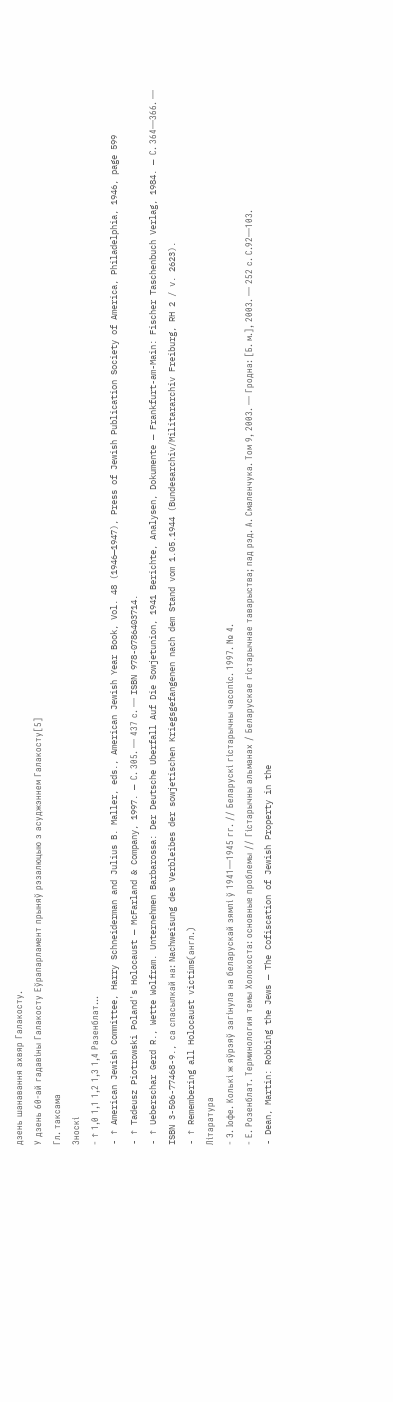дзень шанавання ахвяр Галакосту.
У дзень 60-ай гадавіны Галакосту Еўрапарламент прыняў рэзалюцыю з асуджэннем Галакосту[5]
Гл. таксама
Зноскі
- ↑ 1,0 1,1 1,2 1,3 1,4 Разенблат…
- ↑ American Jewish Committee, Harry Schneiderman and Julius B. Maller, eds., American Jewish Year Book, Vol. 48 (1946—1947), Press of Jewish Publication Society of America, Philadelphia, 1946, page 599
- ↑ Tadeusz Piotrowski Poland's Holocaust — McFarland & Company, 1997. — С. 305. — 437 с. — ISBN 978-0786403714.
- ↑ Ueberschar Gerd R., Wette Wolfram. Unternehmen Barbarossa: Der Deutsche Uberfall Auf Die Sowjetunion, 1941 Berichte, Analysen, Dokumente — Frankfurt-am-Main: Fischer Taschenbuch Verlag, 1984. — С. 364—366. — ISBN 3-506-77468-9., са спасылкай на: Nachweisung des Verbleibes der sowjetischen Kriegsgefangenen nach dem Stand vom 1.05.1944 (Bundesarchiv/Militararchiv Freiburg, RH 2 / v. 2623).
- ↑ Remembering all Holocaust victims(англ.)
Літаратура
- Э. Іофе. Колькі ж яўрэяў загінула на беларускай зямлі ў 1941—1945 гг. // Беларускі гістарычны часопіс. 1997. № 4.
- Е. Розенблат. Терминология темы Холокоста: основные проблемы // Гістарычны альманах / Беларускае гістарычнае таварыства; пад рэд. А. Смаленчука. Том 9, 2003. — Гродна: [Б. м.], 2003. — 252 с. С.92—103.
- Dean, Martin: Robbing the Jews — The Cofiscation of Jewish Property in the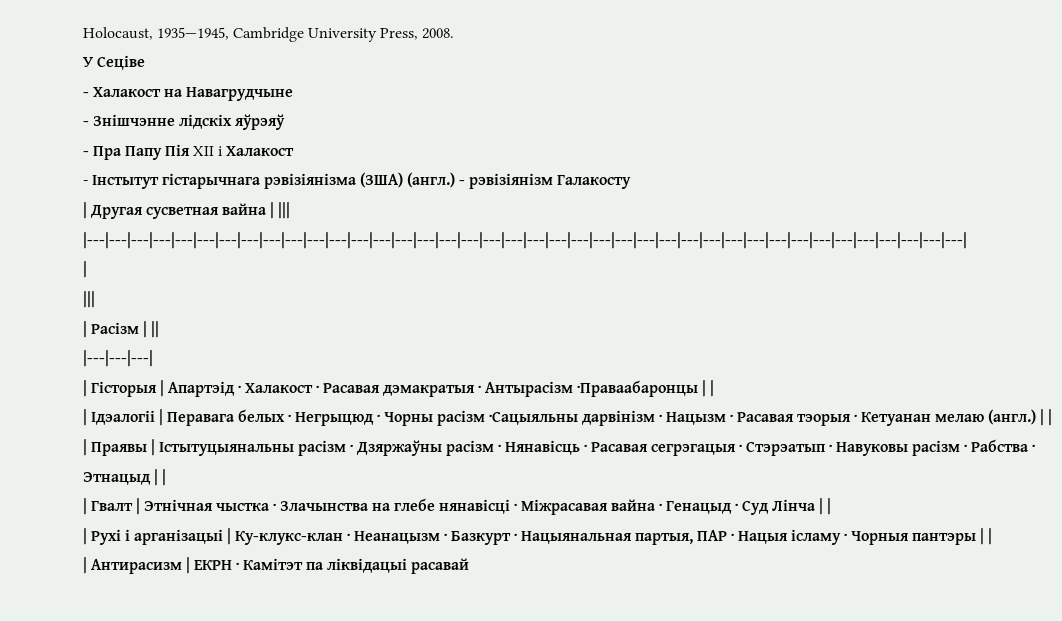Holocaust, 1935—1945, Cambridge University Press, 2008.
У Сеціве
- Халакост на Навагрудчыне
- Знішчэнне лідскіх яўрэяў
- Пра Папу Пiя XII i Халакост
- Iнстытут гiстарычнага рэвiзiянiзма (ЗША) (англ.) - рэвізіянізм Галакосту
| Другая сусветная вайна | |||
|---|---|---|---|---|---|---|---|---|---|---|---|---|---|---|---|---|---|---|---|---|---|---|---|---|---|---|---|---|---|---|---|---|---|---|---|---|---|---|---|
|
|||
| Расізм | ||
|---|---|---|
| Гісторыя | Апартэід · Халакост · Расавая дэмакратыя · Антырасізм ·Праваабаронцы | |
| Ідэалогіі | Перавага белых · Негрыцюд · Чорны расізм ·Сацыяльны дарвінізм · Нацызм · Расавая тэорыя · Кетуанан мелаю (англ.) | |
| Праявы | Істытуцыянальны расізм · Дзяржаўны расізм · Нянавісць · Расавая сегрэгацыя · Стэрэатып · Навуковы расізм · Рабства · Этнацыд | |
| Гвалт | Этнічная чыстка · Злачынства на глебе нянавісці · Міжрасавая вайна · Генацыд · Суд Лінча | |
| Рухі і арганізацыі | Ку-клукс-клан · Неанацызм · Базкурт · Нацыянальная партыя, ПАР · Нацыя ісламу · Чорныя пантэры | |
| Антирасизм | ЕКРН · Камітэт па ліквідацыі расавай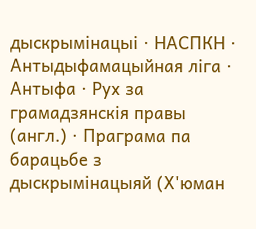дыскрымінацыі · НАСПКН · Антыдыфамацыйная ліга · Антыфа · Рух за грамадзянскія правы (англ.) · Праграма па барацьбе з дыскрымінацыяй (Х'юман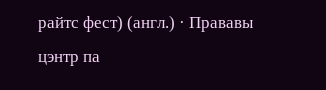райтс фест) (англ.) · Прававы цэнтр па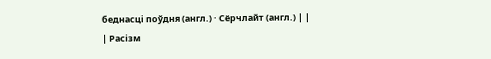беднасці поўдня (англ.) · Сёрчлайт (англ.) | |
| Расізм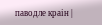паводле краін |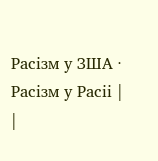Расізм у ЗША · Расізм у Расіі | |